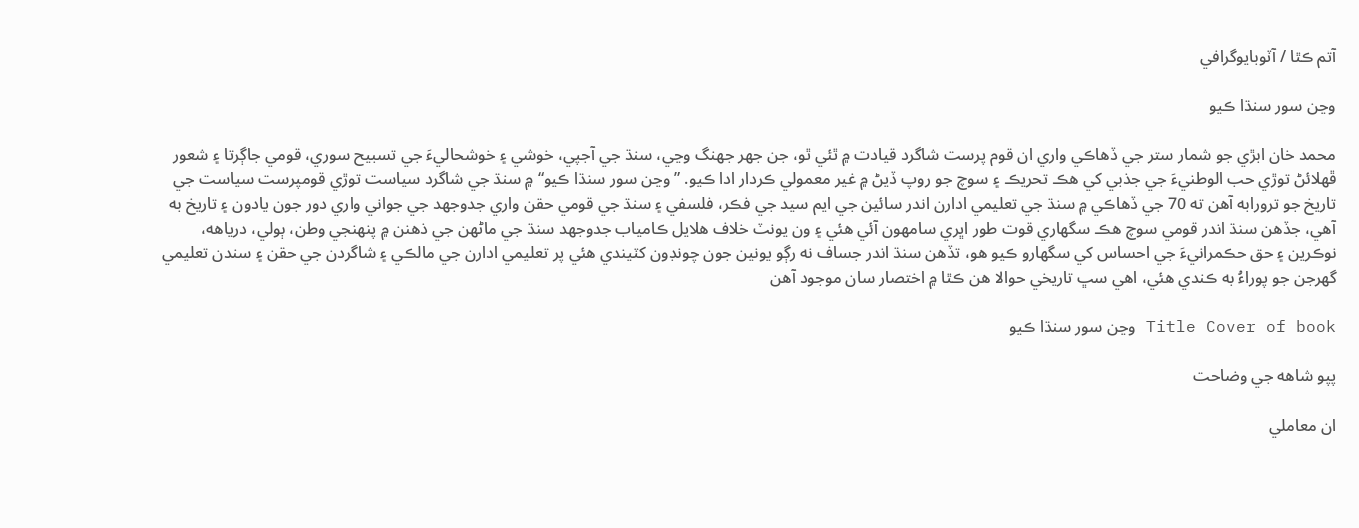آتم ڪٿا / آٽوبايوگرافي

وڃن سور سنڌا ڪيو

محمد خان ابڙي جو شمار ستر جي ڏهاڪي واري ان قوم پرست شاگرد قيادت ۾ ٿئي ٿو، جن جهر جهنگ وڃي، سنڌ جي آجپي، خوشي ۽ خوشحاليءَ جي تسبيح سوري، قومي جاڳرتا ۽ شعور ڦهلائڻ توڙي حب الوطنيءَ جي جذبي کي هڪ تحريڪ ۽ سوچ جو روپ ڏيڻ ۾ غير معمولي ڪردار ادا ڪيو. ”وڃن سور سنڌا ڪيو“ ۾ سنڌ جي شاگرد سياست توڙي قومپرست سياست جي تاريخ جو ترورابه آهن ته 70 جي ڏهاڪي ۾ سنڌ جي تعليمي ادارن اندر سائين جي ايم سيد جي فڪر، فلسفي ۽ سنڌ جي قومي حقن واري جدوجهد جي جواني واري دور جون يادون ۽ تاريخ به آهي، جڏهن سنڌ اندر قومي سوچ هڪ سگهاري قوت طور اڀري سامهون آئي هئي ۽ ون يونٽ خلاف هلايل ڪامياب جدوجهد سنڌ جي ماڻهن جي ذهنن ۾ پنهنجي وطن، ٻولي، درياهه، نوڪرين ۽ حق حڪمرانيءَ جي احساس کي سگهارو ڪيو هو، تڏهن سنڌ اندر جساف نه رڳو يونين جون چونڊون کٽيندي هئي پر تعليمي ادارن جي مالڪي ۽ شاگردن جي حقن ۽ سندن تعليمي گهرجن جو پوراءُ به ڪندي هئي، اهي سڀ تاريخي حوالا هن ڪٿا ۾ اختصار سان موجود آهن

Title Cover of book وڃن سور سنڌا ڪيو

پپو شاهه جي وضاحت

ان معاملي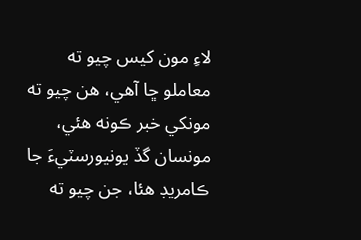لاءِ مون کيس چيو ته معاملو ڇا آهي، هن چيو ته مونکي خبر ڪونه هئي، مونسان گڏ يونيورسٽيءَ جا ڪامريڊ هئا، جن چيو ته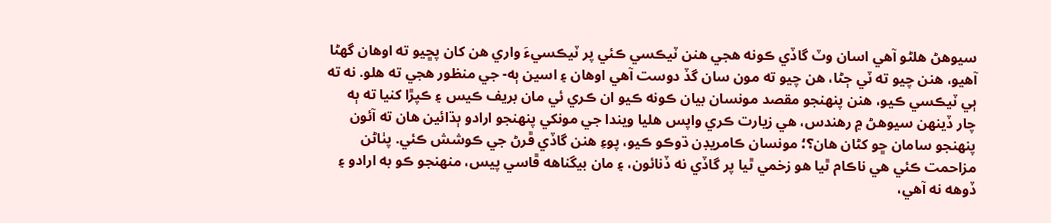سيوهڻ هلڻو آهي اسان وٽ گاڏي ڪونه هجي هنن ٽيڪسي ڪئي پر ٽيڪسيءَ واري هن کان پڇيو ته اوهان گهڻا آهيو، هنن چيو ته ٽي ڄڻا، هن چيو ته مون سان گڏ دوست آهي اوهان ۽ اسين ٻه- جي منظور هجي ته هلو. نه ته ٻي ٽيڪسي ڪيو، هنن پنهنجو مقصد مونسان بيان ڪونه ڪيو ان ڪري ئي مان بريف ڪيس ۽ ڪپڙا کنيا ته ٻه چار ڏينهن سيوهڻ ۾ رهندس، هي زيارت ڪري واپس هليا ويندا جي مونکي پنهنجو ارادو ٻڌائين هان ته آئون پنهنجو سامان ڇو کڻان هان؟؛ مونسان ڪامريڊن ڌوڪو ڪيو، پوءِ هنن گاڏي ڦرڻ جي ڪوشش ڪئي. پٺاڻن مزاحمت ڪئي هي ناڪام ٿيا هو زخمي ٿيا پر گاڏي نه ڏنائون، ۽ مان بيگناهه ڦاسي پيس، منهنجو ڪو به ارادو ۽ ڏوهه نه آهي،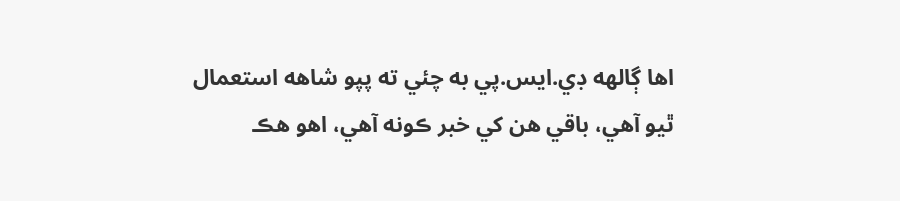اها ڳالهه ڊي.ايس.پي به چئي ته پپو شاهه استعمال ٿيو آهي، باقي هن کي خبر ڪونه آهي، اهو هڪ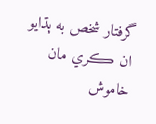گرفتار شخص به ٻڌايو ان ڪري مان خاموش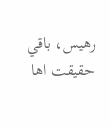رهيس، باقي حقيقت اها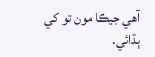آهي جيڪا مون تو کي ٻڌائي.